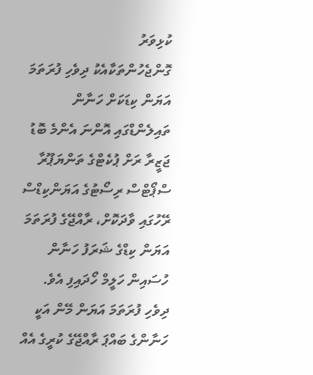ކުޅިވަރު
ގޮންޖެހުންތަކާއެކު ދިވެހި ފުރަތަމަ އަޔަން ކިޑަކަށް ހަނާން
ތައިލެންޑްގައި އޮންނަ އެންމެ ބޮޑު ޖަޒީރާ ރަށް ޕުކެޓްގެ ތަންޔަޕޫރާ ސްޕޯޓްސް ރިސޯޓުގެ އަޔަންކިޑްސް ރޭހުގައި ވާދަކޮށް، ރާއްޖޭގެ ފުރަތަމަ އަޔަން ކިޑްގެ ޝަރަފު ހަނާން ހުސައިން ހަލީމް ހޯދައިފި އެވެ.
ދިވެހި ފުރަތަމަ އަޔަން މޭން އަކީ ހަނާންގެ ބައްޕަ ރާއްޖޭގެ ކުރީގެ އެއް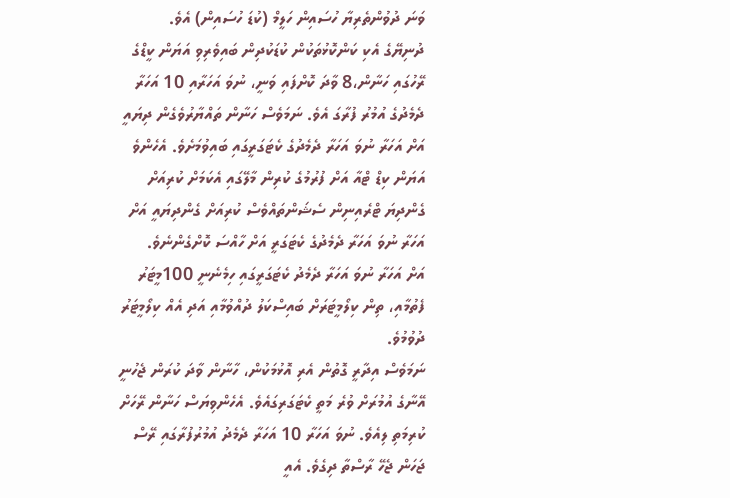ވަނަ ދުވުންތެރިޔާ ހުސައިން ހަލީމް (ކުޑަ ހުސައިން) އެވެ.
ދުނިޔޭގެ އެކި ކަންކޮޅުތަކުން ކުޑަކުދިން ބައިވެރިވި އަޔަން ކީޑްގެ ރޭހުގައި ހަނާން،8 ވާދަ ކޮށްފައި ވަނީ، ނުވަ އަހަރާއި 10 އަހަރާ ދެމެދުގެ އުމުރު ފުރާގަ އެވެ. ނަމަވެސް ހަނާން ތައްޔާރުވެގެން ދިޔައީ އަށް އަހަރާ ނުވަ އަހަރާ ދެމެދުގެ ކެޓަގަރީގައި ބައިވުމަށެވެ. އެހެންވެ އަޔަން ކިޑް ޓްއާ އަށް ފުރުމުގެ ކުރިން މާލޭގައި އެކަމަށް ކުރިއަށް ގެންދިޔަ ޓްރެއިނިން ސެޝަންތައްވެސް ކުރިއަށް ގެންދިޔައީ އަށް އަހަރާ ނުވަ އަހަރާ ދެމެދުގެ ކެޓަގަރީ އަށް ހާއްސަ ކޮށްގެންނެވެ.
އަށް އަހަރާ ނުވަ އަހަރާ ދެމެދު ކެޓަގަރީގައި ހިމެނެނީ 100މީޓަރު ފެތުމާއި، ތިން ކިލޯމީޓަރަށް ބައިސްކަލު ދުއްވުމާއި އަދި އެއް ކިލޯމީޓަރު ދުވުމުވެ.
ނަމަވެސް އިދާރީ ގޮތުން އެރި އޮޅުމަކުން، ހާނާން ވާދަ ކުރަން ޖެހުނީ އޭނާގެ އުމުރަށް ވުރެ މަތީ ކެޓަގަރިގައެވެ. އެހެންވިޔަސް ހަނާން ރޭހަށް ކުރިމަތި ލިއެވެ. ނުވަ އަހަރާ 10 އަހަރާ ދެމެދު އުމުރުފުރާގައި ރޭސް ޖަހަން ޖެހޭ ރާސްތާ ދިގެވެ. އެއީ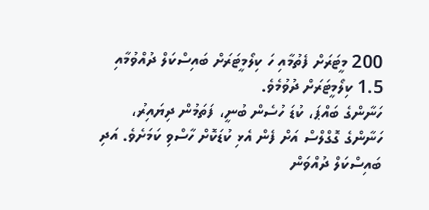200 މީޓަރަށް ފެތުމާއި ހަ ކިލޯމީޓަރަށް ބައިސްކަލް ދުއްވުމާއި 1.5 ކިލޯމީޓަރަށް ދުވުމެވެ.
ހަނާންގެ ބައްޕަ، ކުޑަ ހުސެން ބުނީ، ފަތަމުން ދިޔައިރު، ހަނާންގެ ގޮގްލްސް އަށް ފެން އެޅި ކުޑަކޮށް ހާސްވި ކަމަށެވެ. އަދި ބައިސްކަލް ދުއްވަން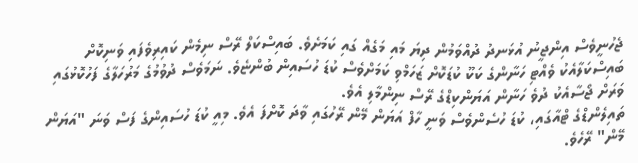ޖެހުނީވެސް އިންޖީނު އުޅަނދު ދުއްވަމުން ދިޔަ މައި މަގެއް ގައި ކަމަށެވެ. ބައިސްކަލް ރޭސް ނިމެން ކައިރިވެފައި ވަނިކޮށް ބައިސްކަލާއެކު ވެއްޓި ހަނާންގެ ކަކޫ ކުޑަކޮށް ޒަހަމްވި ކަމަށްވެސް ކުޑަ ހުސައިން ބުންޏެވެ. ނަމަވެސް ދުވުމުގެ މަރުހަލާގެ ފަހުކޮޅުގައި ވަރަށް ޖޯސާއެކު ދުވެ ހަނާން އަޔަންކިޑްގެ ރޭސް ނިންމާލި އެވެ.
ތައިލެންޑްގެ ޓްއާގައި، ކުޑަ ހުސެންވެސް ވަނީ ހާފް އަޔަން މޭން ރޭހުގައި ވާދަ ކޮށްފަ އެވެ. މިއީ ކުޑަ ހުސައިންގެ ފަސް ވަނަ "އަޔަން މޭން" ރޭހެވެ.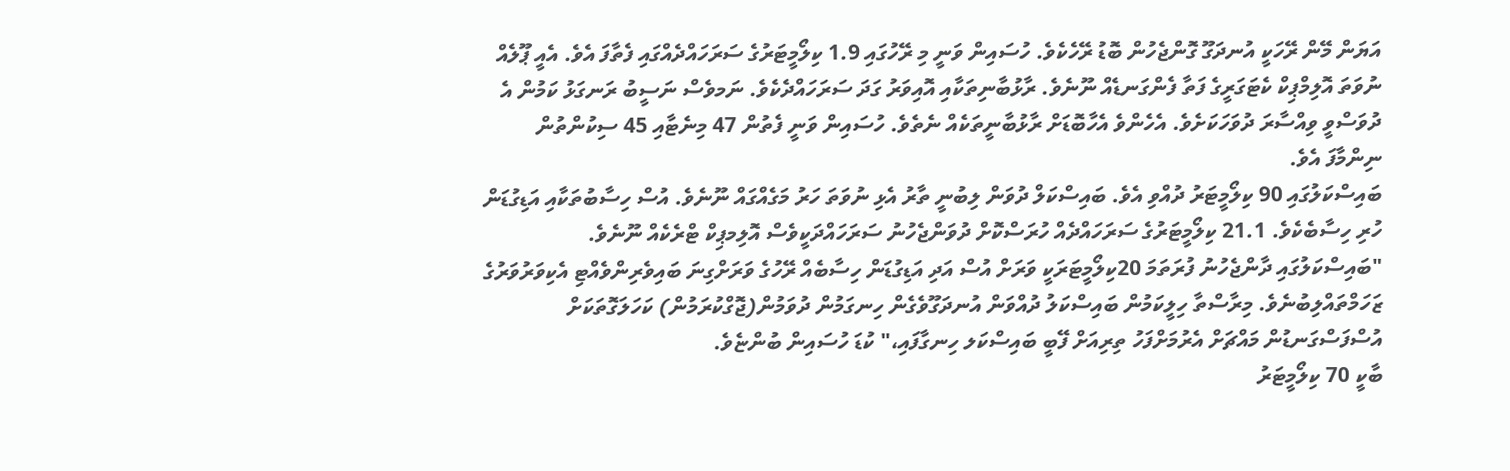އަޔަން މޭން ރޭހަކީ އުނދަގޫ ގޮންޖެހުން ބޮޑު ރޭހެކެވެ. ހުސައިން ވަނީ މި ރޭހުގައި 1.9 ކިލޯމީޓަރުގެ ސަރަހައްދެއްގައި ފެތާފަ އެވެ. އެއީ ޕޫލެއް ނުވަތަ އޮލިމްޕިކް ކެޓަގަރީގެ ފަތާ ފެންގަނޑެއް ނޫނެވެ. ރާޅުބާނިތަކާއި އޮއިވަރު ގަދަ ސަރަހައްދެކެވެ. ނަމވެސް ނަސީބު ރަނގަޅު ކަމުން އެ ދުވަސްވީ ވިއްސާރަ ދުވަހަކަށެވެ. އެހެންވެ އެހާބޮޑަށް ރާޅުބާނީތަކެއް ނެތެވެ. ހުސައިން ވަނީ ފެތުން 47 މިނެޓާއި 45 ސިކުންތުން ނިންމާފަ އެވެ.
ބައިސްކަލުގައި 90 ކިލޯމީޓަރު ދުއްވި އެވެ. ބައިސްކަލް ދުވަން ލިބުނީ ތާރު އެޅި ނުވަތަ ހަރު މަގެއްގައް ނޫނެވެ. އުސް ހިސާބުތަކާއި އަޑިގުޑަން ހުރި ހިސާބެކެވެ. 21.1 ކިލޯމީޓަރުގެ ސަރަހައްދެއް ހުރަސްކޮށް ދުވަންޖެހުނު ސަރަހައްދަކީވެސް އޮލިމޕިކް ޓްރެކެއް ނޫނެވެ.
"ބައިސްކަލުގައި ދާންޖެހުނު ފުރަތަމަ 20ކިލޯމީޓަރަކީ ވަރަށް އުސް އަދި އަޑިގުޑަން ހިސާބެއް ރޭހުގެ ވަރަށްގިނަ ބައިވެރިންވެއްޓި އެކިވަރުވަރުގެ ޒަހަމްތައްލިބުނެވެ. މިރާސްތާ ހިލީކަމުން ބައިސްކަލު ދުއްވަން އުނދަގޫވެގެން ހިނގަމުން ދުވަމުން(ޖޮގްކުރަމުން) ކަހަލަގޮތަކަށް އުސްފަސްގަނޑުން މައްޗަށް އެރުމަށްފަހު ތިރިއަށް ފޭބީ ބައިސްކަލ ހިނގާފައި،" ކުޑަ ހުސައިން ބުންޏެވެ.
ބާކީ 70 ކިލޯމީޓަރު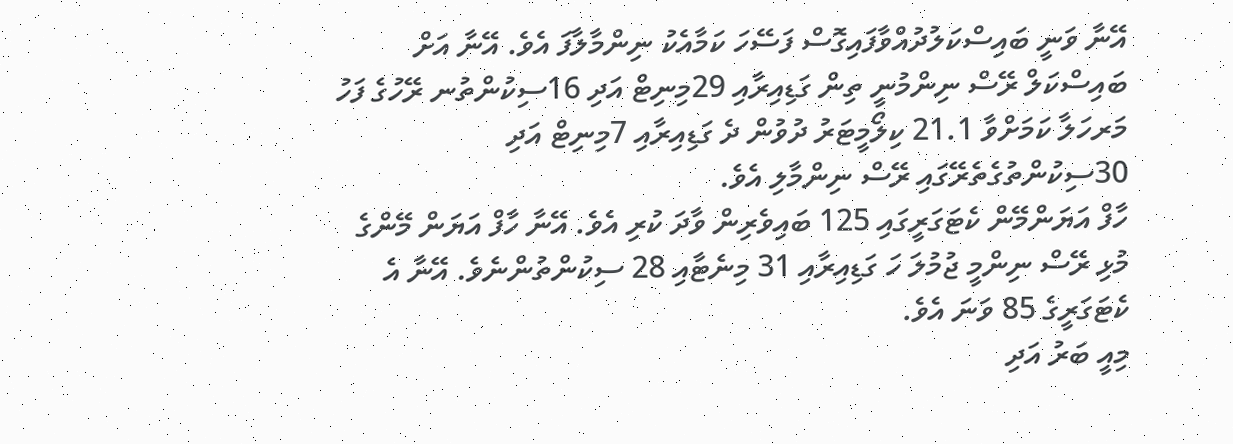އޭނާ ވަނީ ބައިސްކަލުދުއްވާފައިގޮސް ފަސޭހަ ކަމާއެކު ނިންމާލާފަ އެވެ. އޭނާ އަށް ބައިސްކަލް ރޭސް ނިންމުނީ ތިން ގަޑިއިރާއި 29މިނިޓް އަދި 16ސިކުންތުނ ރޭހުގެ ފަހު މަރހަލާ ކަމަށްވާ 21.1 ކިލޯމީޓަރު ދުވުން ދެ ގަޑިއިރާއި 7މިނިޓް އަދި 30ސިކުންތުގެތެރޭގައި ރޭސް ނިންމާލި އެވެ.
ހާފް އަޔަންމޭން ކެޓަގަރީގައި 125 ބައިވެރިން ވާދަ ކުރި އެވެ. އޭނާ ހާފް އަޔަން މޭންގެ މުޅި ރޭސް ނިންމީ ޖުމުލަ ހަ ގަޑިއިރާއި 31 މިނެޓާއި 28 ސިކުންތުންނެވެ. އޭނާ އެ ކެޓަގަރީގެ 85 ވަނަ އެވެ.
މިއީ ބަރު އަދި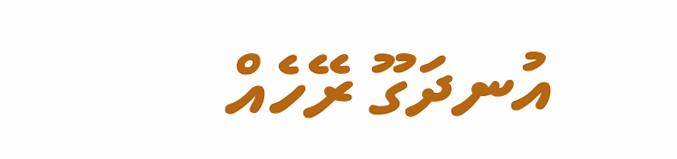އުނދަގޫ ރޭހެއް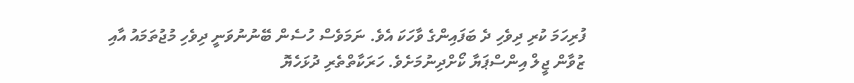ފުރިހަމަ ކުރި ދިވެހި ދެ ބަފައިންގެ ވާހަކަ އެވެ. ނަމަވެސް ހުސެން ބޭނުނުވަނީ ދިވެހި މުޖުތަމައު އާއި ޒުވާން ޖީލް އިންސްޕަޔާ ކޯށްދިނުމަށެވެ. ހަރަކާތްތެރި ދުޅަހެޔޮ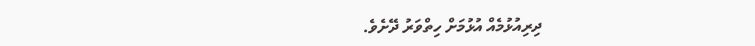ދިރިއުޅުމެއް އުޅުމަށް ހިތްވަރު ދޭށެވެ.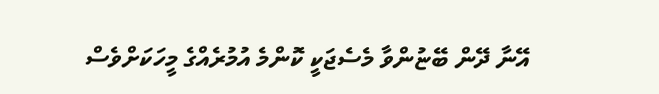އޭނާ ދޭން ބޭޏުންވާ މެސެޖަކީ ކޮންމެ އުމުރެއްގެ މީހަކަށްވެސް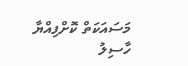މަސައަކަތް ކޮށްފިއްޔާ ހާސިލު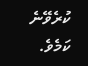ކުރެވޭނެ ކަމެވެ.